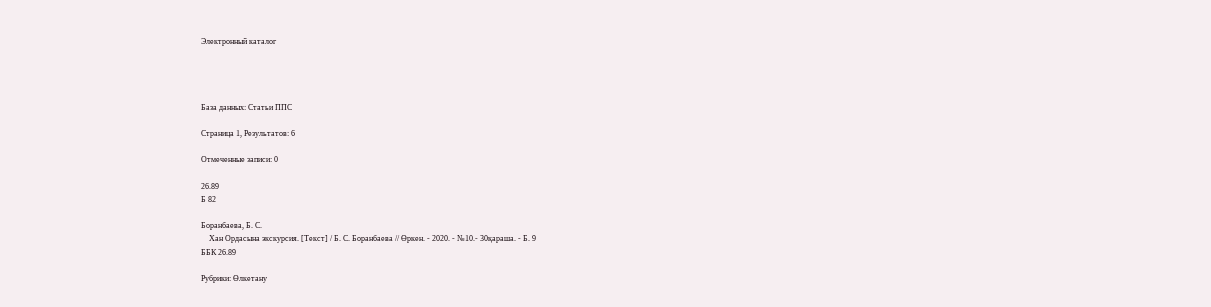Электронный каталог




База данных: Статьи ППС

Страница 1, Результатов: 6

Отмеченные записи: 0

26.89
Б 82

Боранбаева, Б. С.
    Хан Ордасына экскурсия. [Текст] / Б. С. Боранбаева // Өркен. - 2020. - №10.- 30қараша. - Б. 9
ББК 26.89

Рубрики: Өлкетану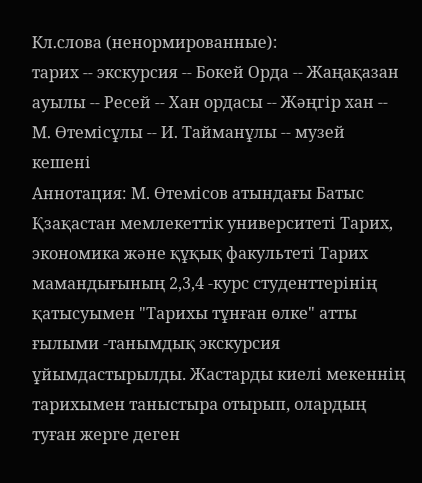Кл.слова (ненормированные):
тарих -- экскурсия -- Бокей Орда -- Жаңақазан ауылы -- Ресей -- Хан ордасы -- Жәңгір хан -- М. Өтемісұлы -- И. Тайманұлы -- музей кешені
Аннотация: М. Өтемісов атындағы Батыс Қзақастан мемлекеттік университеті Тарих, экономика және құқық факультеті Тарих мамандығының 2,3,4 -курс студенттерінің қатысуымен "Тарихы тұнған өлке" атты ғылыми -танымдық экскурсия ұйымдастырылды. Жастарды киелі мекеннің тарихымен таныстыра отырып, олардың туған жерге деген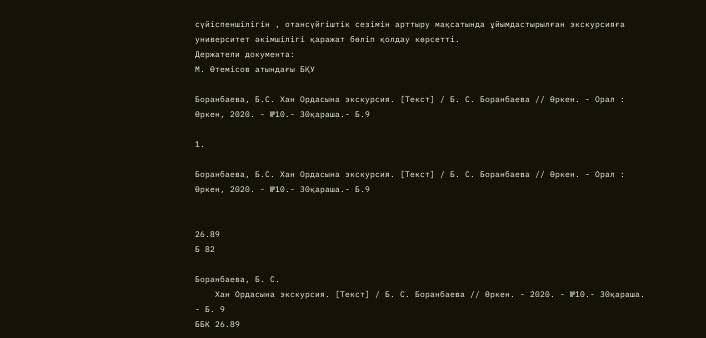сүйіспеншілігін , отансүйгіштік сезімін арттыру мақсатында ұйымдастырылған экскурсияға университет әкімшілігі қаражат бөліп қолдау көрсетті.
Держатели документа:
М. Өтемісов атындағы БҚУ

Боранбаева, Б.С. Хан Ордасына экскурсия. [Текст] / Б. С. Боранбаева // Өркен. - Орал : Өркен, 2020. - №10.- 30қараша.- Б.9

1.

Боранбаева, Б.С. Хан Ордасына экскурсия. [Текст] / Б. С. Боранбаева // Өркен. - Орал : Өркен, 2020. - №10.- 30қараша.- Б.9


26.89
Б 82

Боранбаева, Б. С.
    Хан Ордасына экскурсия. [Текст] / Б. С. Боранбаева // Өркен. - 2020. - №10.- 30қараша. - Б. 9
ББК 26.89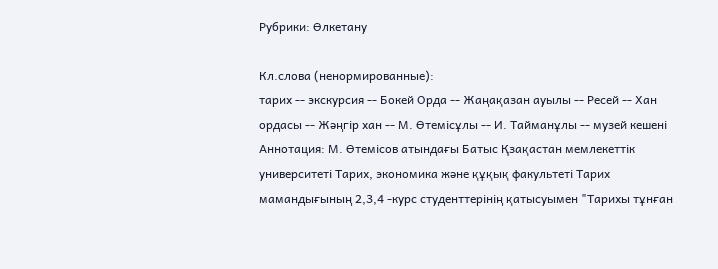Рубрики: Өлкетану

Кл.слова (ненормированные):
тарих -- экскурсия -- Бокей Орда -- Жаңақазан ауылы -- Ресей -- Хан ордасы -- Жәңгір хан -- М. Өтемісұлы -- И. Тайманұлы -- музей кешені
Аннотация: М. Өтемісов атындағы Батыс Қзақастан мемлекеттік университеті Тарих, экономика және құқық факультеті Тарих мамандығының 2,3,4 -курс студенттерінің қатысуымен "Тарихы тұнған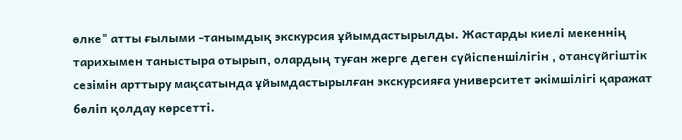өлке" атты ғылыми -танымдық экскурсия ұйымдастырылды. Жастарды киелі мекеннің тарихымен таныстыра отырып, олардың туған жерге деген сүйіспеншілігін , отансүйгіштік сезімін арттыру мақсатында ұйымдастырылған экскурсияға университет әкімшілігі қаражат бөліп қолдау көрсетті.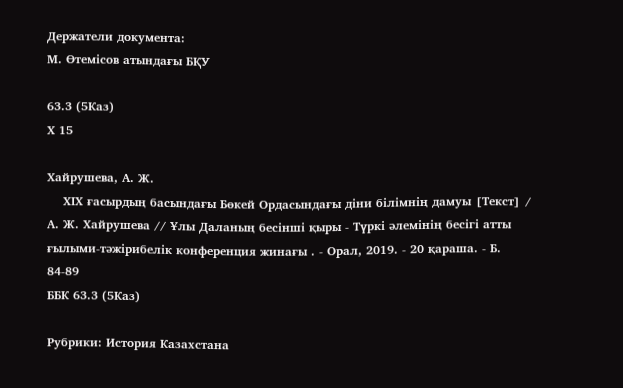Держатели документа:
М. Өтемісов атындағы БҚУ

63.3 (5Каз)
Х 15

Хайрушева, А. Ж.
    ХІХ ғасырдың басындағы Бөкей Ордасындағы діни білімнің дамуы [Текст] / А. Ж. Хайрушева // Ұлы Даланың бесінші қыры - Түркі әлемінің бесігі атты ғылыми-тәжірибелік конференция жинағы . - Орал, 2019. - 20 қараша. - Б. 84-89
ББК 63.3 (5Каз)

Рубрики: История Казахстана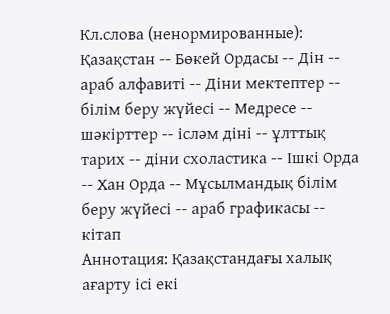Кл.слова (ненормированные):
Қазақстан -- Бөкей Ордасы -- Дін -- араб алфавиті -- Діни мектептер -- білім беру жүйесі -- Медресе -- шәкірттер -- ісләм діні -- ұлттық тарих -- діни схоластика -- Ішкі Орда -- Хан Орда -- Мұсылмандық білім беру жүйесі -- араб графикасы -- кітап
Аннотация: Қазақстандағы халық ағарту ісі екі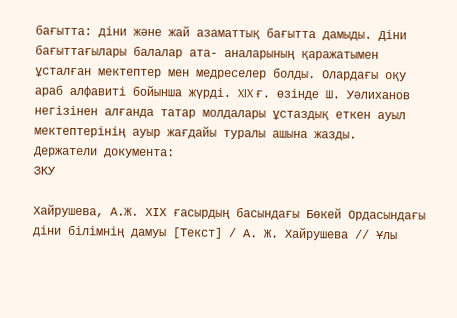бағытта: діни және жай азаматтық бағытта дамыды. Діни бағыттағылары балалар ата- аналарының қаражатымен ұсталған мектептер мен медреселер болды. Олардағы оқу араб алфавиті бойынша жүрді. XIX ғ. өзінде Ш. Уәлиханов негізінен алғанда татар молдалары ұстаздық еткен ауыл мектептерінің ауыр жағдайы туралы ашына жазды.
Держатели документа:
ЗКУ

Хайрушева, А.Ж. ХІХ ғасырдың басындағы Бөкей Ордасындағы діни білімнің дамуы [Текст] / А. Ж. Хайрушева // Ұлы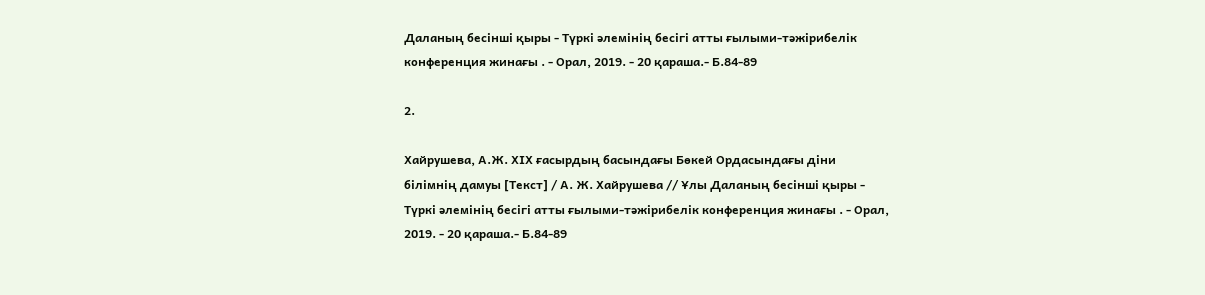Даланың бесінші қыры - Түркі әлемінің бесігі атты ғылыми-тәжірибелік конференция жинағы . - Орал, 2019. - 20 қараша.- Б.84-89

2.

Хайрушева, А.Ж. ХІХ ғасырдың басындағы Бөкей Ордасындағы діни білімнің дамуы [Текст] / А. Ж. Хайрушева // Ұлы Даланың бесінші қыры - Түркі әлемінің бесігі атты ғылыми-тәжірибелік конференция жинағы . - Орал, 2019. - 20 қараша.- Б.84-89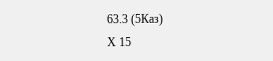63.3 (5Каз)
Х 15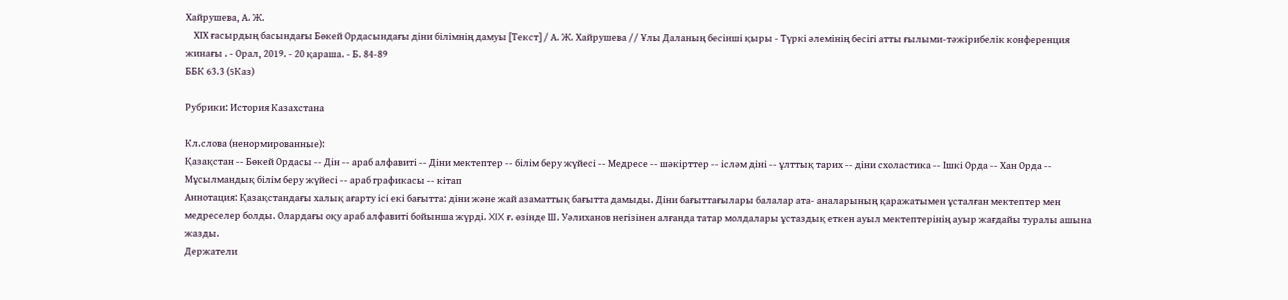Хайрушева, А. Ж.
    ХІХ ғасырдың басындағы Бөкей Ордасындағы діни білімнің дамуы [Текст] / А. Ж. Хайрушева // Ұлы Даланың бесінші қыры - Түркі әлемінің бесігі атты ғылыми-тәжірибелік конференция жинағы . - Орал, 2019. - 20 қараша. - Б. 84-89
ББК 63.3 (5Каз)

Рубрики: История Казахстана

Кл.слова (ненормированные):
Қазақстан -- Бөкей Ордасы -- Дін -- араб алфавиті -- Діни мектептер -- білім беру жүйесі -- Медресе -- шәкірттер -- ісләм діні -- ұлттық тарих -- діни схоластика -- Ішкі Орда -- Хан Орда -- Мұсылмандық білім беру жүйесі -- араб графикасы -- кітап
Аннотация: Қазақстандағы халық ағарту ісі екі бағытта: діни және жай азаматтық бағытта дамыды. Діни бағыттағылары балалар ата- аналарының қаражатымен ұсталған мектептер мен медреселер болды. Олардағы оқу араб алфавиті бойынша жүрді. XIX ғ. өзінде Ш. Уәлиханов негізінен алғанда татар молдалары ұстаздық еткен ауыл мектептерінің ауыр жағдайы туралы ашына жазды.
Держатели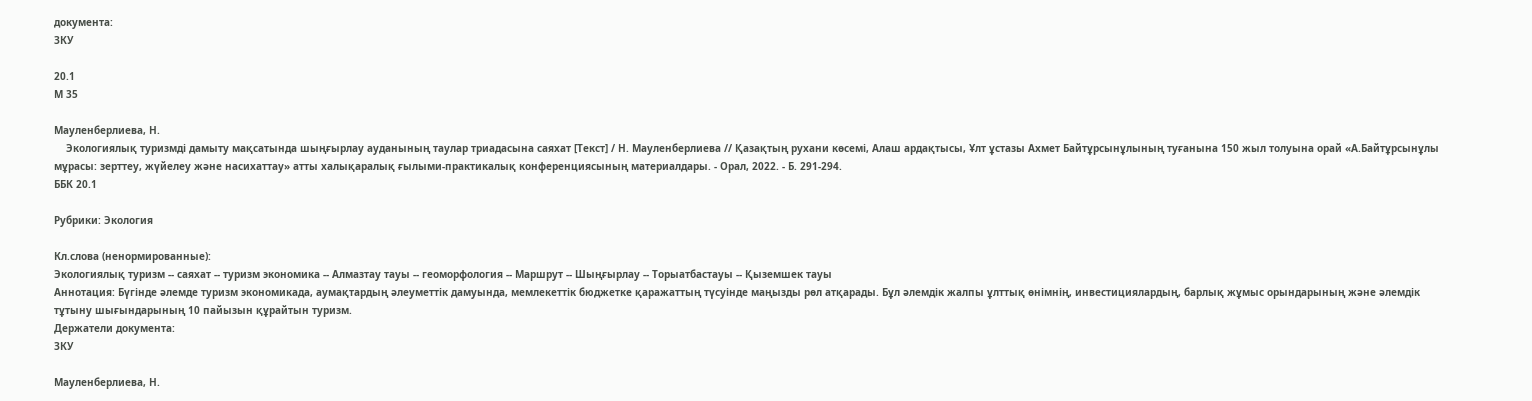документа:
ЗКУ

20.1
М 35

Мауленберлиева, Н.
    Экологиялық туризмді дамыту мақсатында шыңғырлау ауданының таулар триадасына саяхат [Текст] / Н. Мауленберлиева // Қазақтың рухани көсемі, Алаш ардақтысы, Ұлт ұстазы Ахмет Байтұрсынұлының туғанына 150 жыл толуына орай «А.Байтұрсынұлы мұрасы: зерттеу, жүйелеу жəне насихаттау» атты халықаралық ғылыми-практикалық конференциясының материалдары. - Орал, 2022. - Б. 291-294.
ББК 20.1

Рубрики: Экология

Кл.слова (ненормированные):
Экологиялық туризм -- саяхат -- туризм экономика -- Алмазтау тауы -- геоморфология -- Маршрут -- Шыңғырлау -- Торыатбастауы -- Қыземшек тауы
Аннотация: Бүгінде əлемде туризм экономикада, аумақтардың əлеуметтік дамуында, мемлекеттік бюджетке қаражаттың түсуінде маңызды рөл атқарады. Бұл əлемдік жалпы ұлттық өнімнің, инвестициялардың, барлық жұмыс орындарының жəне əлемдік тұтыну шығындарының 10 пайызын құрайтын туризм.
Держатели документа:
ЗКУ

Мауленберлиева, Н.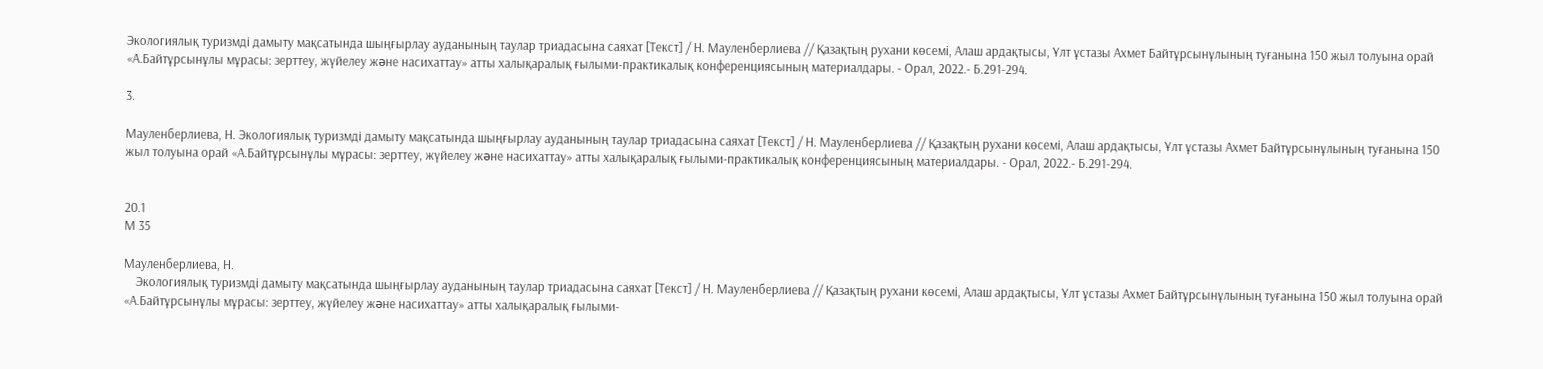Экологиялық туризмді дамыту мақсатында шыңғырлау ауданының таулар триадасына саяхат [Текст] / Н. Мауленберлиева // Қазақтың рухани көсемі, Алаш ардақтысы, Ұлт ұстазы Ахмет Байтұрсынұлының туғанына 150 жыл толуына орай «А.Байтұрсынұлы мұрасы: зерттеу, жүйелеу жəне насихаттау» атты халықаралық ғылыми-практикалық конференциясының материалдары. - Орал, 2022.- Б.291-294.

3.

Мауленберлиева, Н. Экологиялық туризмді дамыту мақсатында шыңғырлау ауданының таулар триадасына саяхат [Текст] / Н. Мауленберлиева // Қазақтың рухани көсемі, Алаш ардақтысы, Ұлт ұстазы Ахмет Байтұрсынұлының туғанына 150 жыл толуына орай «А.Байтұрсынұлы мұрасы: зерттеу, жүйелеу жəне насихаттау» атты халықаралық ғылыми-практикалық конференциясының материалдары. - Орал, 2022.- Б.291-294.


20.1
М 35

Мауленберлиева, Н.
    Экологиялық туризмді дамыту мақсатында шыңғырлау ауданының таулар триадасына саяхат [Текст] / Н. Мауленберлиева // Қазақтың рухани көсемі, Алаш ардақтысы, Ұлт ұстазы Ахмет Байтұрсынұлының туғанына 150 жыл толуына орай «А.Байтұрсынұлы мұрасы: зерттеу, жүйелеу жəне насихаттау» атты халықаралық ғылыми-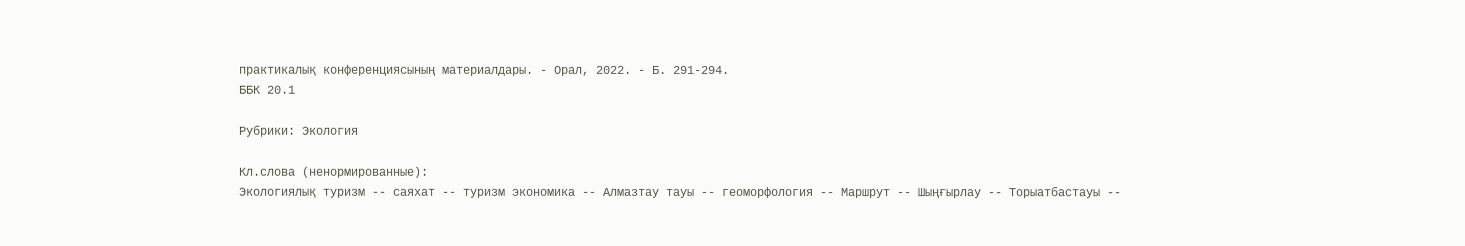практикалық конференциясының материалдары. - Орал, 2022. - Б. 291-294.
ББК 20.1

Рубрики: Экология

Кл.слова (ненормированные):
Экологиялық туризм -- саяхат -- туризм экономика -- Алмазтау тауы -- геоморфология -- Маршрут -- Шыңғырлау -- Торыатбастауы --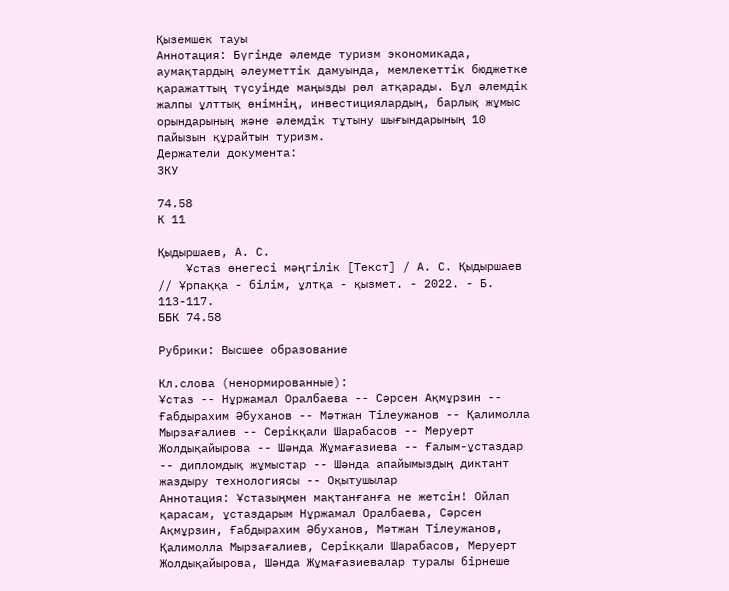Қыземшек тауы
Аннотация: Бүгінде əлемде туризм экономикада, аумақтардың əлеуметтік дамуында, мемлекеттік бюджетке қаражаттың түсуінде маңызды рөл атқарады. Бұл əлемдік жалпы ұлттық өнімнің, инвестициялардың, барлық жұмыс орындарының жəне əлемдік тұтыну шығындарының 10 пайызын құрайтын туризм.
Держатели документа:
ЗКУ

74.58
К 11

Қыдыршаев, А. С.
    Ұстаз өнегесі мәңгілік [Текст] / А. С. Қыдыршаев // Ұрпаққа - білім, ұлтқа - қызмет. - 2022. - Б. 113-117.
ББК 74.58

Рубрики: Высшее образование

Кл.слова (ненормированные):
Ұстаз -- Нұржамал Оралбаева -- Сəрсен Ақмұрзин -- Ғабдырахим Əбуханов -- Мəтжан Тілеужанов -- Қалимолла Мырзағалиев -- Серікқали Шарабасов -- Меруерт Жолдықайырова -- Шəнда Жұмағазиева -- Ғалым-ұстаздар -- дипломдық жұмыстар -- Шəнда апайымыздың диктант жаздыру технологиясы -- Оқытушылар
Аннотация: Ұстазыңмен мақтанғанға не жетсін! Ойлап қарасам, ұстаздарым Нұржамал Оралбаева, Сəрсен Ақмұрзин, Ғабдырахим Əбуханов, Мəтжан Тілеужанов, Қалимолла Мырзағалиев, Серікқали Шарабасов, Меруерт Жолдықайырова, Шəнда Жұмағазиевалар туралы бірнеше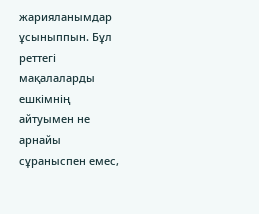жарияланымдар ұсыныппын. Бұл реттегі мақалаларды ешкімнің айтуымен не арнайы сұраныспен емес,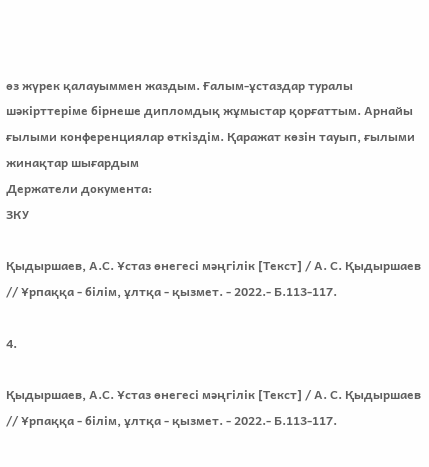өз жүрек қалауыммен жаздым. Ғалым-ұстаздар туралы шəкірттеріме бірнеше дипломдық жұмыстар қорғаттым. Арнайы ғылыми конференциялар өткіздім. Қаражат көзін тауып, ғылыми жинақтар шығардым
Держатели документа:
ЗКУ

Қыдыршаев, А.С. Ұстаз өнегесі мәңгілік [Текст] / А. С. Қыдыршаев // Ұрпаққа - білім, ұлтқа - қызмет. - 2022.- Б.113-117.

4.

Қыдыршаев, А.С. Ұстаз өнегесі мәңгілік [Текст] / А. С. Қыдыршаев // Ұрпаққа - білім, ұлтқа - қызмет. - 2022.- Б.113-117.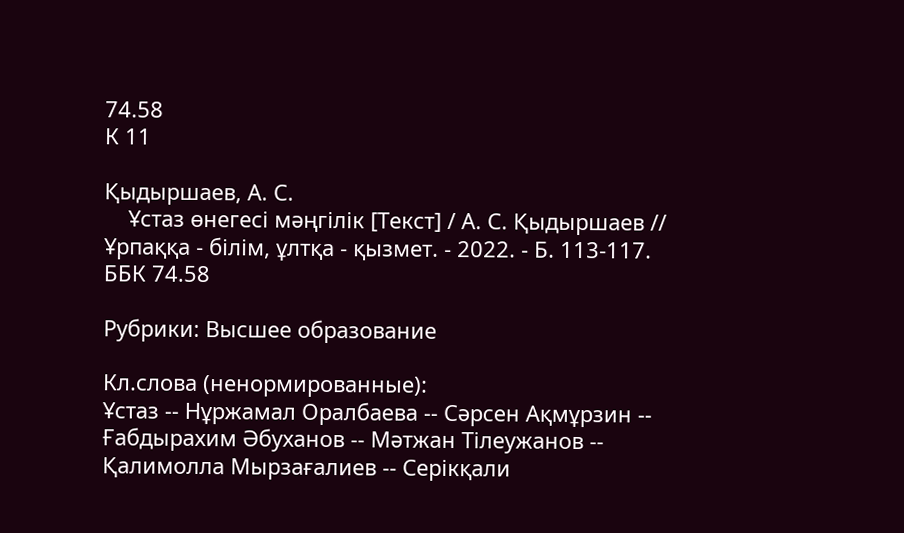74.58
К 11

Қыдыршаев, А. С.
    Ұстаз өнегесі мәңгілік [Текст] / А. С. Қыдыршаев // Ұрпаққа - білім, ұлтқа - қызмет. - 2022. - Б. 113-117.
ББК 74.58

Рубрики: Высшее образование

Кл.слова (ненормированные):
Ұстаз -- Нұржамал Оралбаева -- Сəрсен Ақмұрзин -- Ғабдырахим Əбуханов -- Мəтжан Тілеужанов -- Қалимолла Мырзағалиев -- Серікқали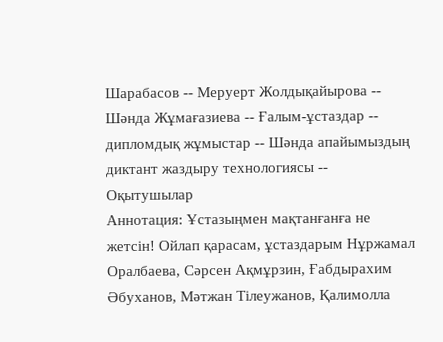Шарабасов -- Меруерт Жолдықайырова -- Шəнда Жұмағазиева -- Ғалым-ұстаздар -- дипломдық жұмыстар -- Шəнда апайымыздың диктант жаздыру технологиясы -- Оқытушылар
Аннотация: Ұстазыңмен мақтанғанға не жетсін! Ойлап қарасам, ұстаздарым Нұржамал Оралбаева, Сəрсен Ақмұрзин, Ғабдырахим Əбуханов, Мəтжан Тілеужанов, Қалимолла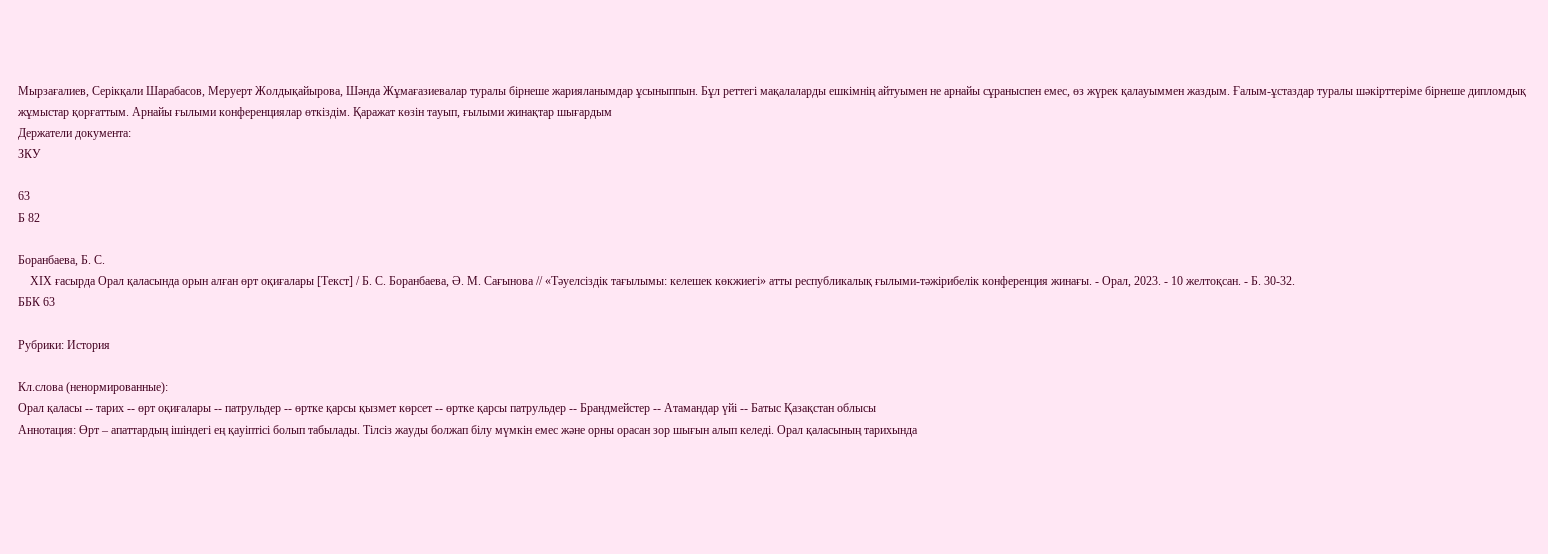Мырзағалиев, Серікқали Шарабасов, Меруерт Жолдықайырова, Шəнда Жұмағазиевалар туралы бірнеше жарияланымдар ұсыныппын. Бұл реттегі мақалаларды ешкімнің айтуымен не арнайы сұраныспен емес, өз жүрек қалауыммен жаздым. Ғалым-ұстаздар туралы шəкірттеріме бірнеше дипломдық жұмыстар қорғаттым. Арнайы ғылыми конференциялар өткіздім. Қаражат көзін тауып, ғылыми жинақтар шығардым
Держатели документа:
ЗКУ

63
Б 82

Боранбаева, Б. С.
    ХІХ ғасырда Орал қаласында орын алған өрт оқиғалары [Текст] / Б. С. Боранбаева, Ә. М. Сағынова // «Тәуелсіздік тағылымы: келешек көкжиегі» атты республикалық ғылыми-тәжірибелік конференция жинағы. - Орал, 2023. - 10 желтоқсан. - Б. 30-32.
ББК 63

Рубрики: История

Кл.слова (ненормированные):
Орал қаласы -- тарих -- өрт оқиғалары -- патрульдер -- өртке қарсы қызмет көрсет -- өртке қарсы патрульдер -- Брандмейстер -- Атамандар үйі -- Батыс Қазақстан облысы
Аннотация: Өрт – апаттардың ішіндегі ең қауіптісі болып табылады. Тілсіз жауды болжап білу мүмкін емес және орны орасан зор шығын алып келеді. Орал қаласының тарихында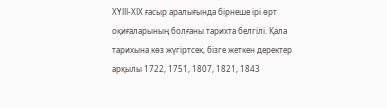ХҮІІІ-ХІХ ғасыр аралығында бірнеше ірі өрт оқиғаларының болғаны тарихта белгілі. Қала тарихына көз жүгіртсек, бізге жеткен деректер арқылы 1722, 1751, 1807, 1821, 1843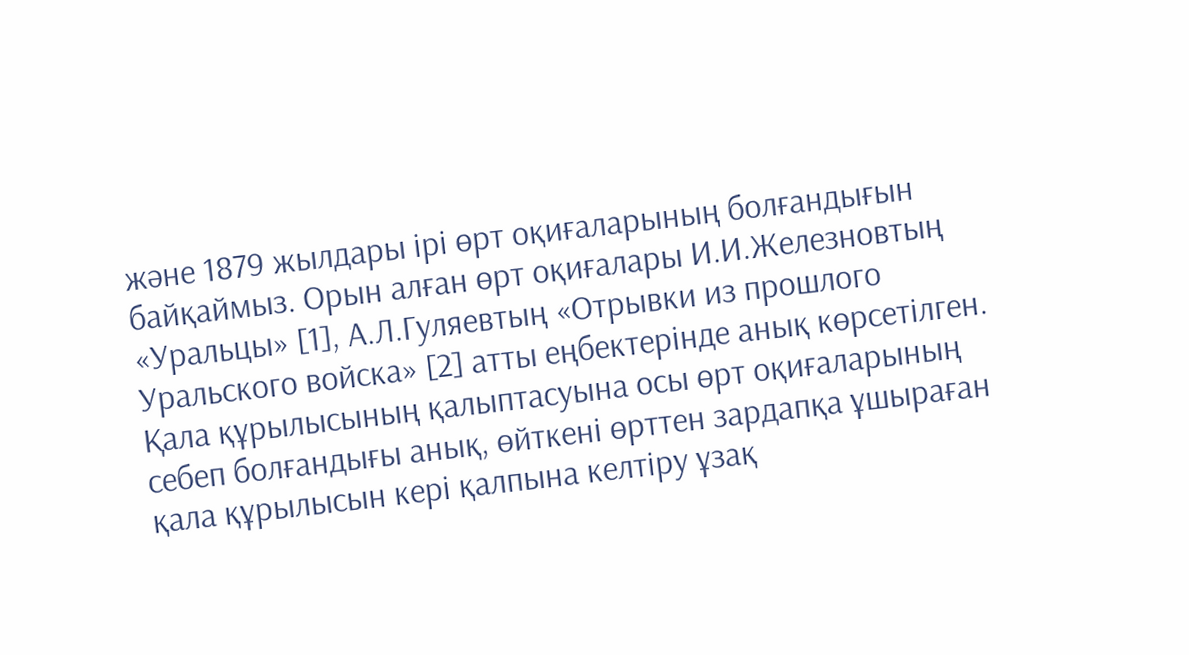және 1879 жылдары ірі өрт оқиғаларының болғандығын байқаймыз. Орын алған өрт оқиғалары И.И.Железновтың «Уральцы» [1], А.Л.Гуляевтың «Отрывки из прошлого Уральского войска» [2] атты еңбектерінде анық көрсетілген. Қала құрылысының қалыптасуына осы өрт оқиғаларының себеп болғандығы анық, өйткені өрттен зардапқа ұшыраған қала құрылысын кері қалпына келтіру ұзақ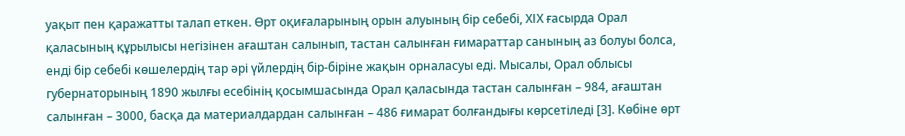уақыт пен қаражатты талап еткен. Өрт оқиғаларының орын алуының бір себебі, ХІХ ғасырда Орал қаласының құрылысы негізінен ағаштан салынып, тастан салынған ғимараттар санының аз болуы болса, енді бір себебі көшелердің тар әрі үйлердің бір-біріне жақын орналасуы еді. Мысалы, Орал облысы губернаторының 1890 жылғы есебінің қосымшасында Орал қаласында тастан салынған – 984, ағаштан салынған – 3000, басқа да материалдардан салынған – 486 ғимарат болғандығы көрсетіледі [3]. Көбіне өрт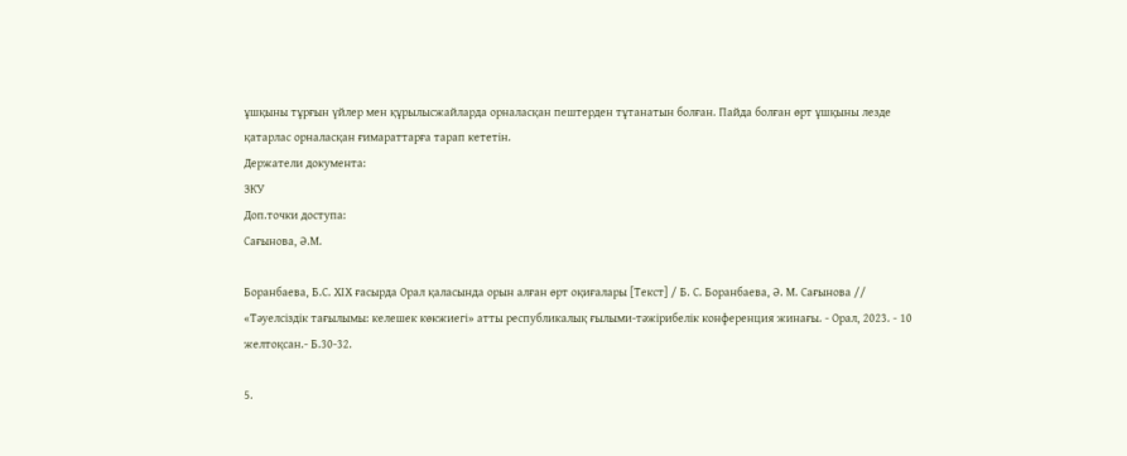ұшқыны тұрғын үйлер мен құрылысжайларда орналасқан пештерден тұтанатын болған. Пайда болған өрт ұшқыны лезде қатарлас орналасқан ғимараттарға тарап кететін.
Держатели документа:
ЗКУ
Доп.точки доступа:
Сағынова, Ә.М.

Боранбаева, Б.С. ХІХ ғасырда Орал қаласында орын алған өрт оқиғалары [Текст] / Б. С. Боранбаева, Ә. М. Сағынова // «Тәуелсіздік тағылымы: келешек көкжиегі» атты республикалық ғылыми-тәжірибелік конференция жинағы. - Орал, 2023. - 10 желтоқсан.- Б.30-32.

5.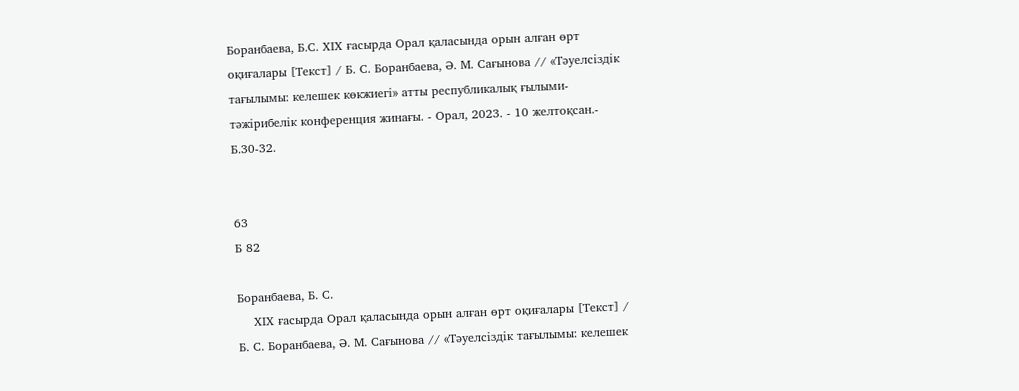Боранбаева, Б.С. ХІХ ғасырда Орал қаласында орын алған өрт оқиғалары [Текст] / Б. С. Боранбаева, Ә. М. Сағынова // «Тәуелсіздік тағылымы: келешек көкжиегі» атты республикалық ғылыми-тәжірибелік конференция жинағы. - Орал, 2023. - 10 желтоқсан.- Б.30-32.


63
Б 82

Боранбаева, Б. С.
    ХІХ ғасырда Орал қаласында орын алған өрт оқиғалары [Текст] / Б. С. Боранбаева, Ә. М. Сағынова // «Тәуелсіздік тағылымы: келешек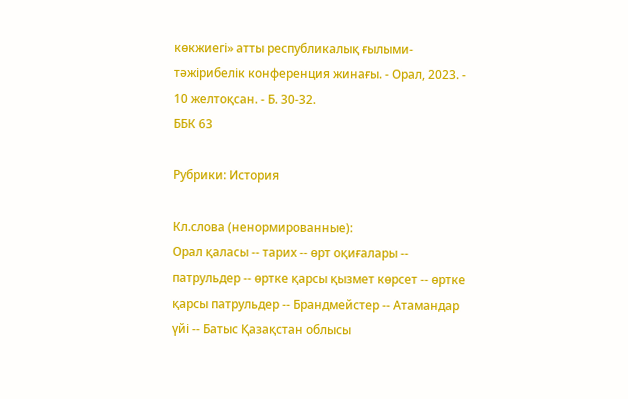көкжиегі» атты республикалық ғылыми-тәжірибелік конференция жинағы. - Орал, 2023. - 10 желтоқсан. - Б. 30-32.
ББК 63

Рубрики: История

Кл.слова (ненормированные):
Орал қаласы -- тарих -- өрт оқиғалары -- патрульдер -- өртке қарсы қызмет көрсет -- өртке қарсы патрульдер -- Брандмейстер -- Атамандар үйі -- Батыс Қазақстан облысы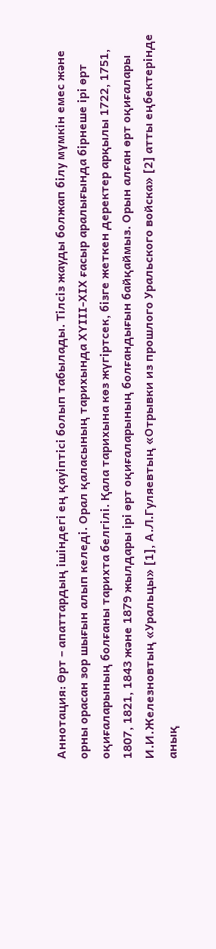Аннотация: Өрт – апаттардың ішіндегі ең қауіптісі болып табылады. Тілсіз жауды болжап білу мүмкін емес және орны орасан зор шығын алып келеді. Орал қаласының тарихында ХҮІІІ-ХІХ ғасыр аралығында бірнеше ірі өрт оқиғаларының болғаны тарихта белгілі. Қала тарихына көз жүгіртсек, бізге жеткен деректер арқылы 1722, 1751, 1807, 1821, 1843 және 1879 жылдары ірі өрт оқиғаларының болғандығын байқаймыз. Орын алған өрт оқиғалары И.И.Железновтың «Уральцы» [1], А.Л.Гуляевтың «Отрывки из прошлого Уральского войска» [2] атты еңбектерінде анық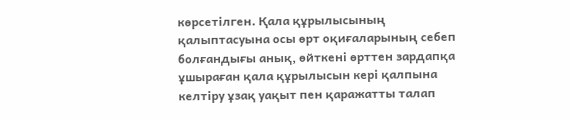көрсетілген. Қала құрылысының қалыптасуына осы өрт оқиғаларының себеп болғандығы анық, өйткені өрттен зардапқа ұшыраған қала құрылысын кері қалпына келтіру ұзақ уақыт пен қаражатты талап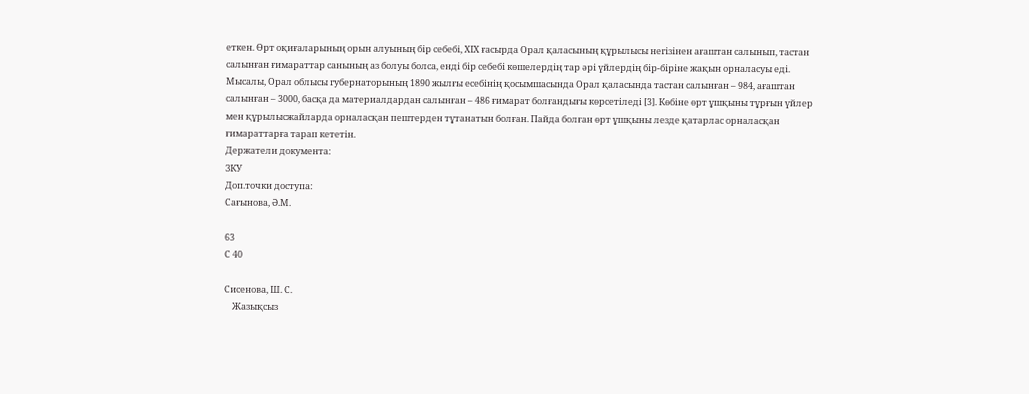еткен. Өрт оқиғаларының орын алуының бір себебі, ХІХ ғасырда Орал қаласының құрылысы негізінен ағаштан салынып, тастан салынған ғимараттар санының аз болуы болса, енді бір себебі көшелердің тар әрі үйлердің бір-біріне жақын орналасуы еді. Мысалы, Орал облысы губернаторының 1890 жылғы есебінің қосымшасында Орал қаласында тастан салынған – 984, ағаштан салынған – 3000, басқа да материалдардан салынған – 486 ғимарат болғандығы көрсетіледі [3]. Көбіне өрт ұшқыны тұрғын үйлер мен құрылысжайларда орналасқан пештерден тұтанатын болған. Пайда болған өрт ұшқыны лезде қатарлас орналасқан ғимараттарға тарап кететін.
Держатели документа:
ЗКУ
Доп.точки доступа:
Сағынова, Ә.М.

63
С 40

Сисенова, Ш. С.
    Жазықсыз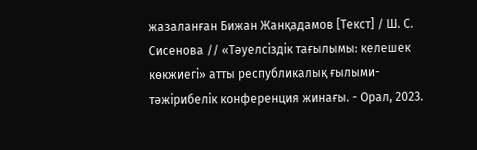жазаланған Бижан Жанқадамов [Текст] / Ш. С. Сисенова // «Тәуелсіздік тағылымы: келешек көкжиегі» атты республикалық ғылыми-тәжірибелік конференция жинағы. - Орал, 2023.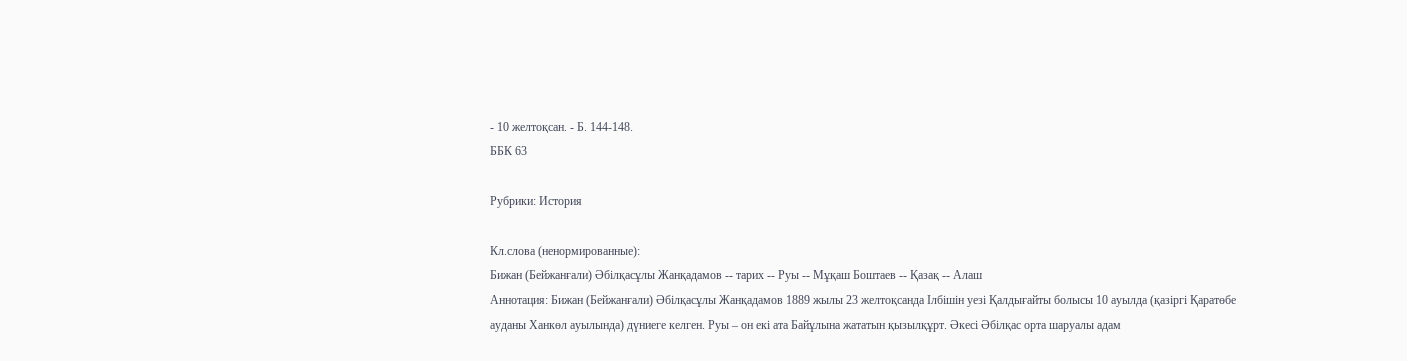- 10 желтоқсан. - Б. 144-148.
ББК 63

Рубрики: История

Кл.слова (ненормированные):
Бижан (Бейжанғали) Әбілқасұлы Жанқадамов -- тарих -- Руы -- Мұқаш Боштаев -- Қазақ -- Алаш
Аннотация: Бижан (Бейжанғали) Әбілқасұлы Жанқадамов 1889 жылы 23 желтоқсанда Ілбішін уезі Қалдығайты болысы 10 ауылда (қазіргі Қаратөбе ауданы Ханкөл ауылында) дүниеге келген. Руы – он екі ата Байұлына жататын қызылқұрт. Әкесі Әбілқас орта шаруалы адам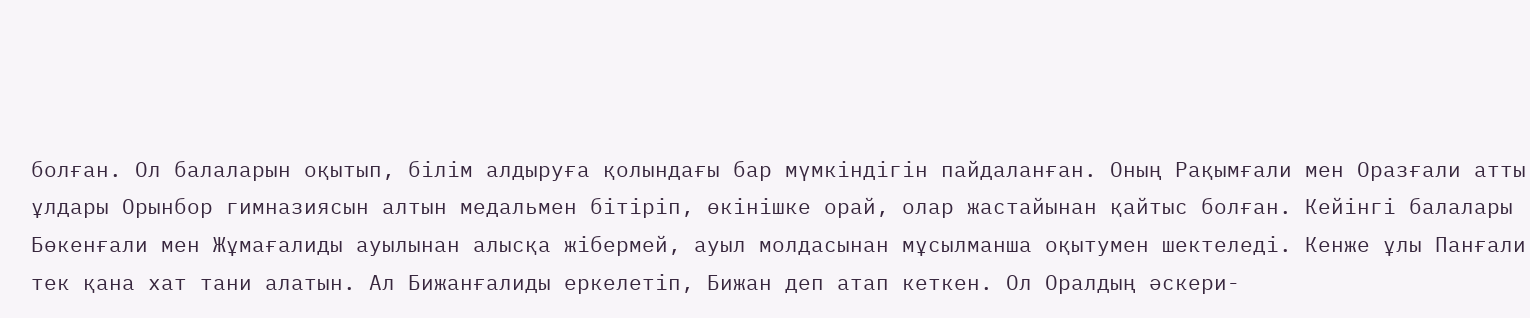болған. Ол балаларын оқытып, білім алдыруға қолындағы бар мүмкіндігін пайдаланған. Оның Рақымғали мен Оразғали атты ұлдары Орынбор гимназиясын алтын медальмен бітіріп, өкінішке орай, олар жастайынан қайтыс болған. Кейінгі балалары Бөкенғали мен Жұмағалиды ауылынан алысқа жібермей, ауыл молдасынан мұсылманша оқытумен шектеледі. Кенже ұлы Панғали тек қана хат тани алатын. Ал Бижанғалиды еркелетіп, Бижан деп атап кеткен. Ол Оралдың әскери-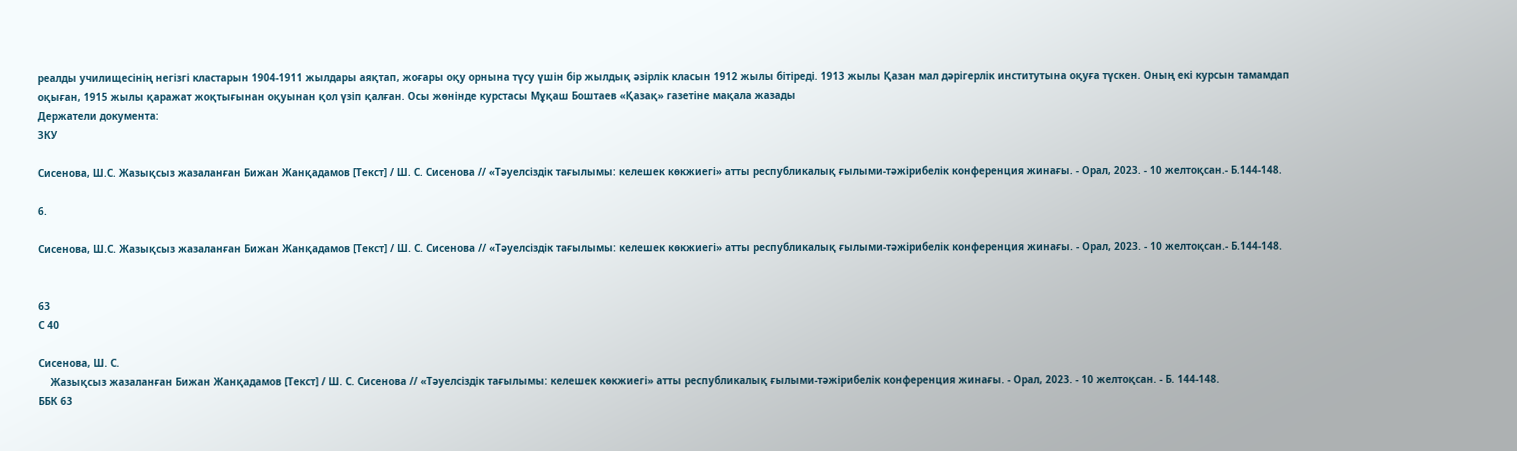реалды училищесінің негізгі кластарын 1904-1911 жылдары аяқтап, жоғары оқу орнына түсу үшін бір жылдық әзірлік класын 1912 жылы бітіреді. 1913 жылы Қазан мал дәрігерлік институтына оқуға түскен. Оның екі курсын тамамдап оқыған, 1915 жылы қаражат жоқтығынан оқуынан қол үзіп қалған. Осы жөнінде курстасы Мұқаш Боштаев «Қазақ» газетіне мақала жазады
Держатели документа:
ЗКУ

Сисенова, Ш.С. Жазықсыз жазаланған Бижан Жанқадамов [Текст] / Ш. С. Сисенова // «Тәуелсіздік тағылымы: келешек көкжиегі» атты республикалық ғылыми-тәжірибелік конференция жинағы. - Орал, 2023. - 10 желтоқсан.- Б.144-148.

6.

Сисенова, Ш.С. Жазықсыз жазаланған Бижан Жанқадамов [Текст] / Ш. С. Сисенова // «Тәуелсіздік тағылымы: келешек көкжиегі» атты республикалық ғылыми-тәжірибелік конференция жинағы. - Орал, 2023. - 10 желтоқсан.- Б.144-148.


63
С 40

Сисенова, Ш. С.
    Жазықсыз жазаланған Бижан Жанқадамов [Текст] / Ш. С. Сисенова // «Тәуелсіздік тағылымы: келешек көкжиегі» атты республикалық ғылыми-тәжірибелік конференция жинағы. - Орал, 2023. - 10 желтоқсан. - Б. 144-148.
ББК 63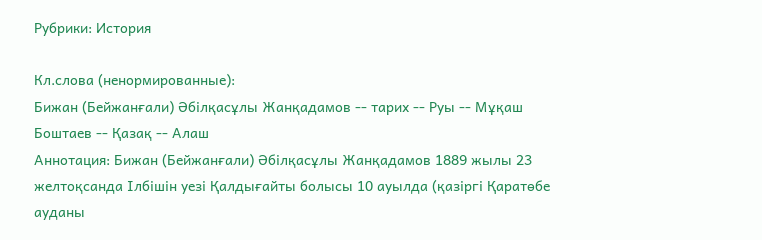Рубрики: История

Кл.слова (ненормированные):
Бижан (Бейжанғали) Әбілқасұлы Жанқадамов -- тарих -- Руы -- Мұқаш Боштаев -- Қазақ -- Алаш
Аннотация: Бижан (Бейжанғали) Әбілқасұлы Жанқадамов 1889 жылы 23 желтоқсанда Ілбішін уезі Қалдығайты болысы 10 ауылда (қазіргі Қаратөбе ауданы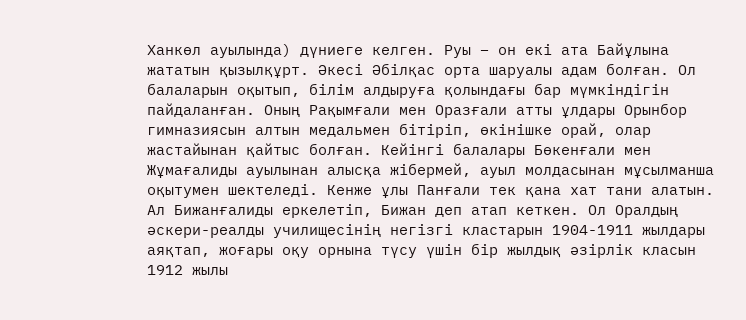Ханкөл ауылында) дүниеге келген. Руы – он екі ата Байұлына жататын қызылқұрт. Әкесі Әбілқас орта шаруалы адам болған. Ол балаларын оқытып, білім алдыруға қолындағы бар мүмкіндігін пайдаланған. Оның Рақымғали мен Оразғали атты ұлдары Орынбор гимназиясын алтын медальмен бітіріп, өкінішке орай, олар жастайынан қайтыс болған. Кейінгі балалары Бөкенғали мен Жұмағалиды ауылынан алысқа жібермей, ауыл молдасынан мұсылманша оқытумен шектеледі. Кенже ұлы Панғали тек қана хат тани алатын. Ал Бижанғалиды еркелетіп, Бижан деп атап кеткен. Ол Оралдың әскери-реалды училищесінің негізгі кластарын 1904-1911 жылдары аяқтап, жоғары оқу орнына түсу үшін бір жылдық әзірлік класын 1912 жылы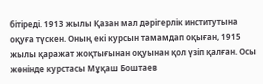бітіреді. 1913 жылы Қазан мал дәрігерлік институтына оқуға түскен. Оның екі курсын тамамдап оқыған, 1915 жылы қаражат жоқтығынан оқуынан қол үзіп қалған. Осы жөнінде курстасы Мұқаш Боштаев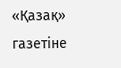«Қазақ» газетіне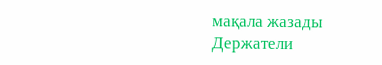мақала жазады
Держатели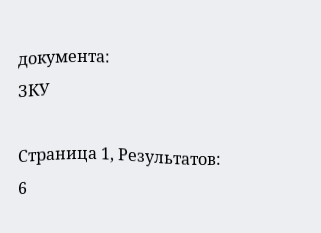документа:
ЗКУ

Страница 1, Результатов: 6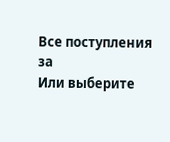Все поступления за
Или выберите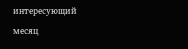интересующий месяц